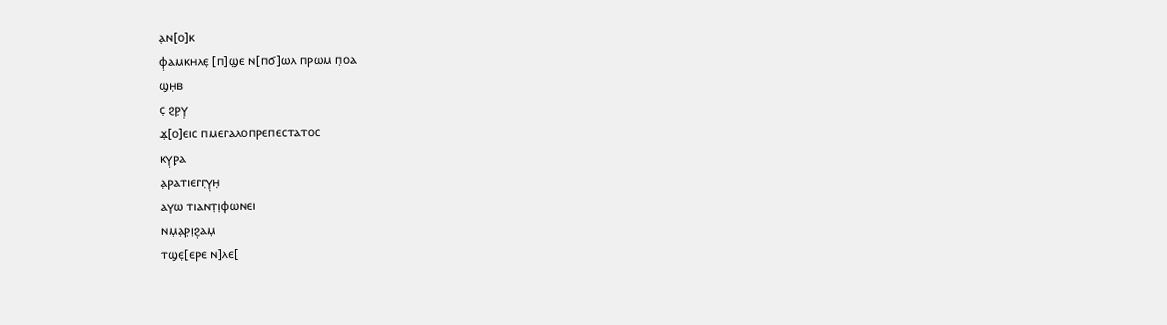ⲁ̣ⲛ[ⲟ]ⲕ
ⲫ̣ⲁⲙⲕⲏⲗⲉ̣ [ⲡ]ϣ̣ⲉ ⲛ[ⲡϭ]ⲱⲗ ⲡⲣⲱⲙ ⲡ̣ⲟⲁ
ϣⲏ̣ⲃ
ⲥ̣ ϩⲣ̣ⲩ̣
ϫ̣[ⲟ]ⲉⲓⲥ ⲡⲙⲉⲅⲁⲗⲟⲡⲣⲉⲡⲉⲥⲧⲁⲧⲟⲥ
ⲕⲩ̣ⲣ̣ⲁ
ⲁ̣ⲣⲁⲧⲓⲉⲅⲅ̣ⲩ̣ⲏ̣
ⲁⲩⲱ ⲧⲓⲁⲛⲧ̣ⲓ̣ⲫⲱⲛⲉⲓ
ⲛⲙ̣ⲁ̣ⲣ̣ⲓ̣ϩ̣ⲁⲙ̣
ⲧϣⲉ̣[ⲉⲣⲉ ⲛ]ⲗⲉ[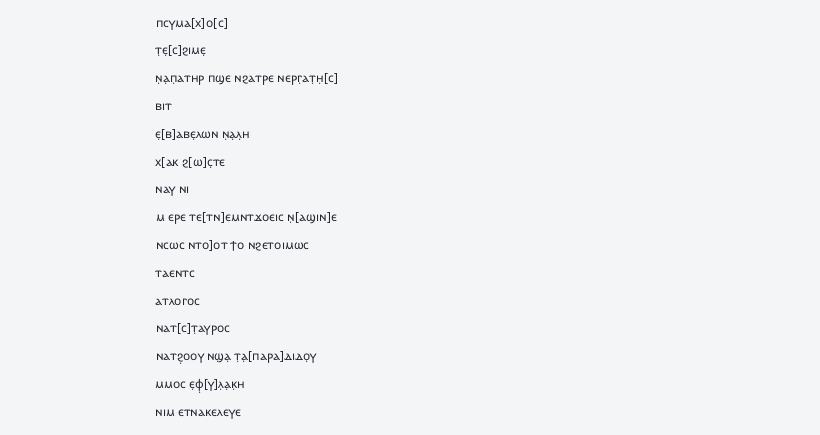ⲡⲥⲩⲙⲁ[ⲭ]ⲟ[ⲥ]
ⲧ̣ⲉ̣[ⲥ]ϩⲓⲙⲉ̣
ⲛ̣ⲁ̣ⲡ̣ⲁⲧⲏⲣ ⲡϣⲉ ⲛϩⲁⲧⲣⲉ ⲛⲉⲣⲅ̣ⲁⲧ̣ⲏ̣[ⲥ]
ⲃⲓⲧ
ⲉ̣[ⲃ]ⲁⲃⲉ̣ⲗⲱⲛ ⲛ̣ⲁ̣ⲗ̣ⲏ
ⲭ[ⲁⲕ ϩ[ⲱ]ⲥ̣ⲧⲉ
ⲛⲁⲩ ⲛⲓ
ⲙ ⲉⲣⲉ ⲧⲉ[ⲧⲛ]ⲉⲙⲛⲧϫⲟⲉⲓⲥ ⲛ̣[ⲁϣⲓⲛ]ⲉ
ⲛⲥⲱⲥ ⲛⲧⲟ]ⲟⲧ ϯⲟ ⲛϩⲉⲧⲟⲓⲙⲱⲥ
ⲧⲁⲉⲛⲧⲥ
ⲁⲧⲗⲟⲅⲟⲥ
ⲛⲁⲧ[ⲥ]ⲧ̣ⲁⲩⲣⲟⲥ
ⲛⲁⲧϩ̣ⲟⲟⲩ ⲛϣ̣ⲁ̣ ⲧ̣ⲁ̣[ⲡⲁⲣⲁ]ⲇⲓⲇⲟ̣ⲩ
ⲙⲙⲟⲥ ⲉ̣ⲫ̣[ⲩ]ⲗ̣ⲁ̣ⲕ̣ⲏ
ⲛⲓⲙ ⲉⲧⲛⲁⲕⲉⲗⲉⲩⲉ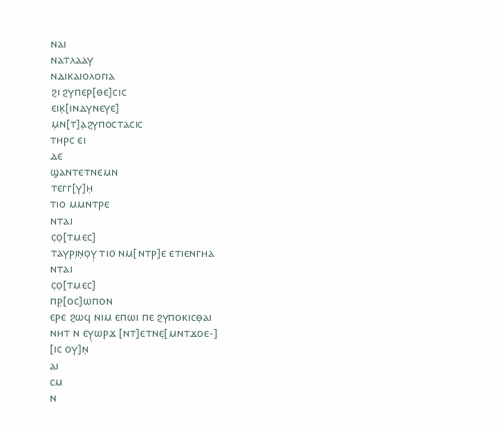ⲛⲁⲓ
ⲛⲁⲧⲗⲁⲁⲩ
ⲛⲇⲓⲕⲁⲓⲟⲗⲟⲅⲓⲁ
ϩⲓ ϩⲩⲡⲉⲣ[ⲑⲉ]ⲥⲓⲥ
ⲉⲓⲕ̣[ⲓⲛⲇⲩⲛⲉⲩⲉ]
ⲙ̣ⲛ[ⲧ]ⲁ̣ϩⲩⲡⲟⲥⲧⲁⲥⲓⲥ
ⲧⲏⲣⲥ ⲉⲓ
ⲇⲉ
ϣⲁⲛⲧⲉⲧⲛⲉⲙⲛ
ⲧⲉⲅⲅ[ⲩ]ⲏ̣
ⲧⲓⲟ ⲙⲙⲛⲧⲣⲉ
ⲛⲧⲁⲓ
ⲥ̣ⲟ̣[ⲧⲙⲉⲥ]
ⲧⲁⲩⲣⲓ̣ⲛ̣ⲟ̣ⲩ̣ ⲧⲓⲟ ⲛⲙ[ⲛⲧⲣ]ⲉ ⲉⲧⲓⲉⲛⲅⲏⲁ
ⲛⲧⲁⲓ
ⲥ̣ⲟ̣[ⲧⲙⲉⲥ]
ⲡⲣ̣[ⲟⲥ]ⲱⲡⲟⲛ
ⲉⲣⲉ ϩⲱϥ ⲛⲓⲙ ⲉⲡⲱⲓ ⲡⲉ ϩⲩⲡⲟⲕⲓⲥⲑ̣ⲁⲓ
ⲛⲏⲧ ⲛ ⲉⲩ̣ⲱⲣϫ [ⲛⲧ]ⲉⲧⲛⲉ̣[ⲙⲛⲧϫⲟⲉ-]
[ⲓⲥ ⲟⲩ]ⲛ̣
ⲁⲓ
ⲥⲙ
ⲛ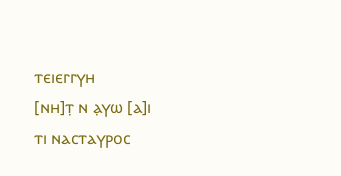ⲧⲉⲓⲉⲅⲅⲩⲏ
[ⲛⲏ]ⲧ̣ ⲛ ⲁ̣ⲩⲱ [ⲁ]ⲓ
ⲧⲓ ⲛⲁⲥⲧⲁⲩⲣⲟⲥ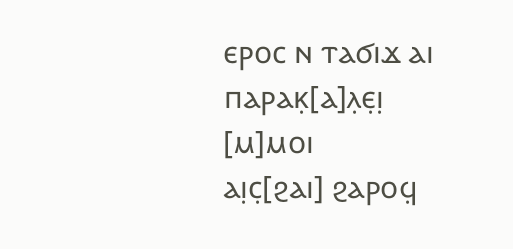ⲉⲣⲟⲥ ⲛ ⲧⲁϭⲓϫ ⲁⲓ
ⲡⲁⲣⲁⲕ̣[ⲁ]ⲗ̣ⲉ̣ⲓ̣
[ⲙ]ⲙⲟⲓ
ⲁⲓ̣ⲥ̣[ϩⲁⲓ] ϩⲁⲣⲟϥ̣